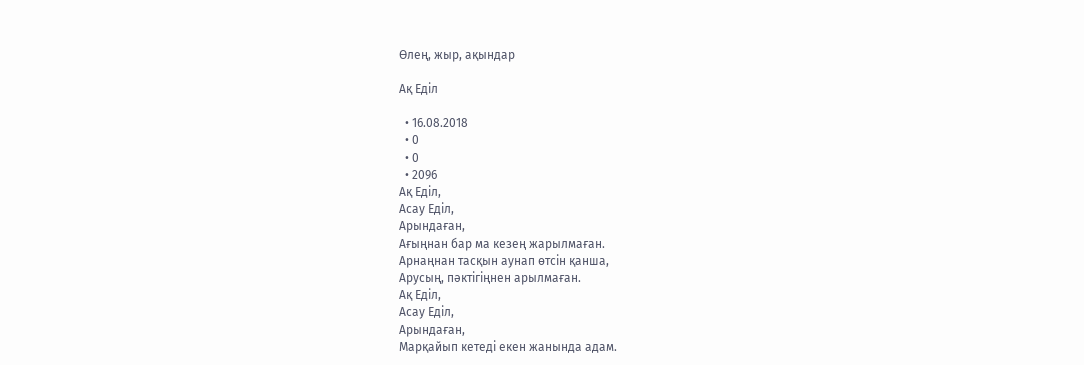Өлең, жыр, ақындар

Ақ Еділ

  • 16.08.2018
  • 0
  • 0
  • 2096
Ақ Еділ,
Асау Еділ,
Арындаған,
Ағыңнан бар ма кезең жарылмаған.
Арнаңнан тасқын аунап өтсін қанша,
Арусың, пәктігіңнен арылмаған.
Ақ Еділ,
Асау Еділ,
Арындаған,
Марқайып кетеді екен жанында адам.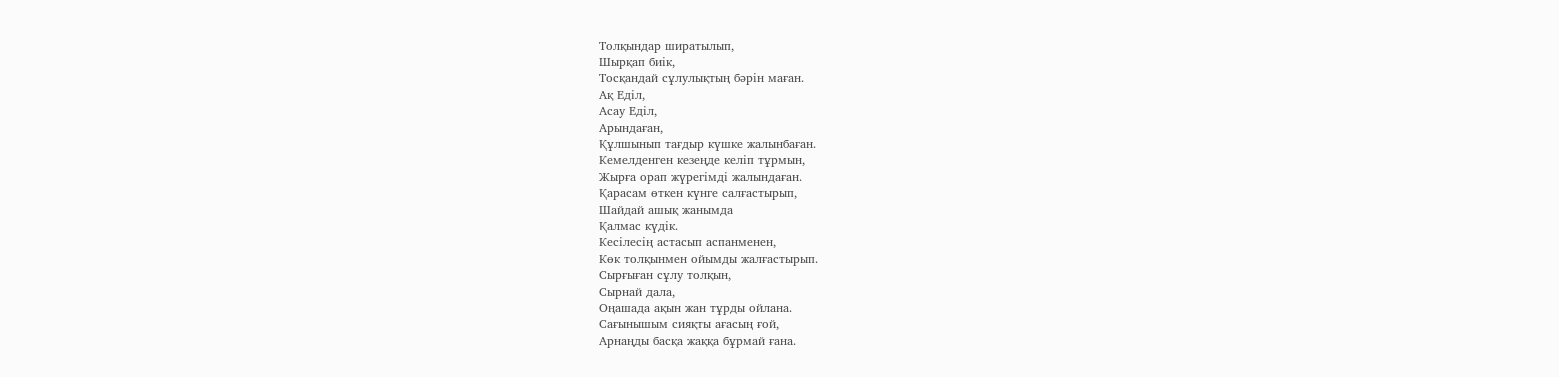Толқындар ширатылып,
Шырқап биік,
Тосқандай сұлулықтың бәрін маған.
Ақ Еділ,
Асау Еділ,
Арындаған,
Құлшынып тағдыр күшке жалынбаған.
Кемелденген кезеңде келіп тұрмын,
Жырға орап жүрегімді жалындаған.
Қарасам өткен күнге салғастырып,
Шайдай ашық жанымда
Қалмас күдік.
Кесілесің астасып аспанменен,
Көк толқынмен ойымды жалғастырып.
Сырғыған сұлу толқын,
Сырнай дала,
Оңашада ақын жан тұрды ойлана.
Сағынышым сияқты ағасың ғой,
Арнаңды басқа жаққа бұрмай ғана.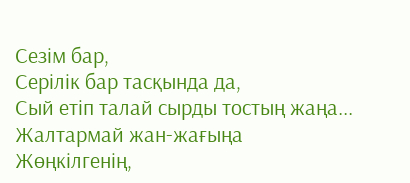Сезім бар,
Серілік бар тасқында да,
Сый етіп талай сырды тостың жаңа...
Жалтармай жан-жағыңа
Жөңкілгенің,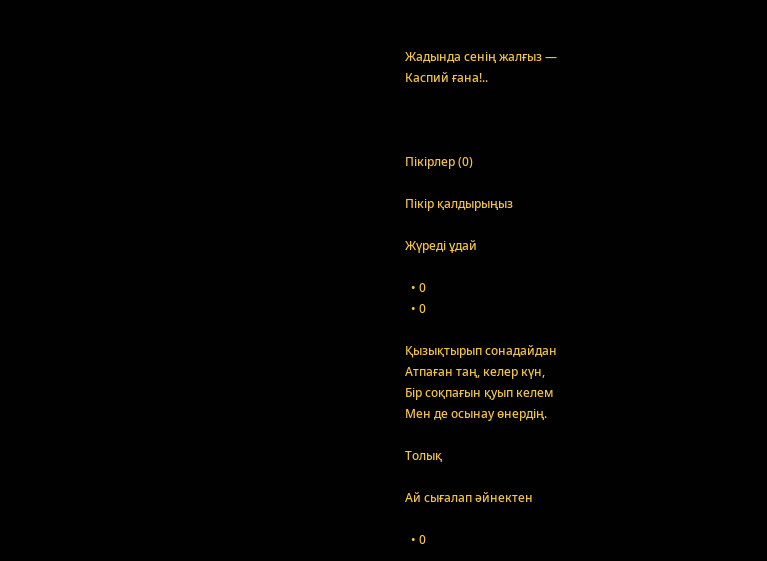Жадында сенің жалғыз —
Каспий ғана!..



Пікірлер (0)

Пікір қалдырыңыз

Жүреді ұдай

  • 0
  • 0

Қызықтырып сонадайдан
Атпаған таң, келер күн,
Бір соқпағын қуып келем
Мен де осынау өнердің.

Толық

Ай сығалап әйнектен

  • 0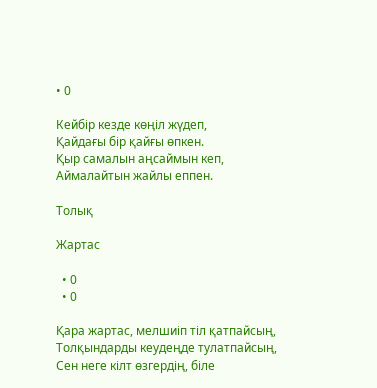• 0

Кейбір кезде көңіл жүдеп,
Қайдағы бір қайғы өпкен.
Қыр самалын аңсаймын кеп,
Аймалайтын жайлы еппен.

Толық

Жартас

  • 0
  • 0

Қара жартас, мелшиіп тіл қатпайсың,
Толқындарды кеудеңде тулатпайсың,
Сен неге кілт өзгердің, біле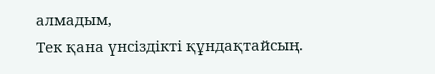алмадым,
Тек қана үнсіздікті құндақтайсың.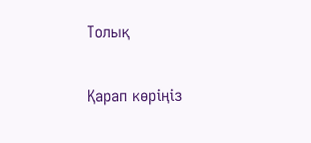Толық

Қарап көріңіз